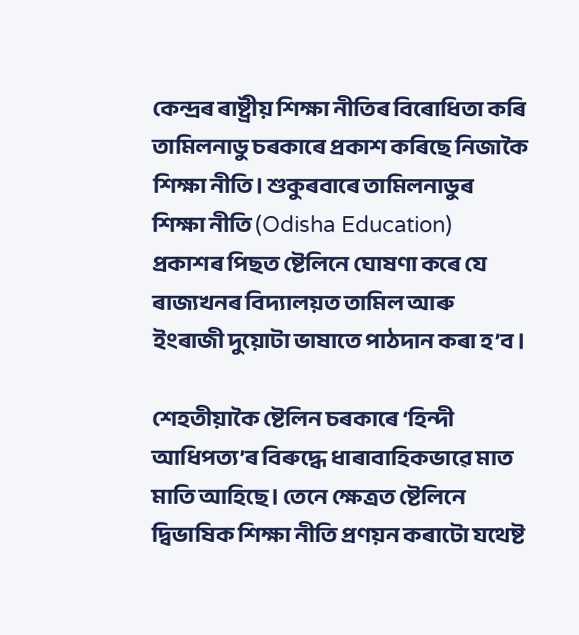কেন্দ্ৰৰ ৰাষ্ট্ৰীয় শিক্ষা নীতিৰ বিৰোধিতা কৰি তামিলনাডু চৰকাৰে প্ৰকাশ কৰিছে নিজাকৈ শিক্ষা নীতি। শুকুৰবাৰে তামিলনাডুৰ শিক্ষা নীতি (Odisha Education) প্ৰকাশৰ পিছত ষ্টেলিনে ঘোষণা কৰে যে ৰাজ্যখনৰ বিদ্যালয়ত তামিল আৰু ইংৰাজী দুয়োটা ভাষাতে পাঠদান কৰা হ’ব।

শেহতীয়াকৈ ষ্টেলিন চৰকাৰে ‘হিন্দী আধিপত্য’ৰ বিৰুদ্ধে ধাৰাবাহিকভাৱে মাত মাতি আহিছে। তেনে ক্ষেত্ৰত ষ্টেলিনে দ্বিভাষিক শিক্ষা নীতি প্ৰণয়ন কৰাটো যথেষ্ট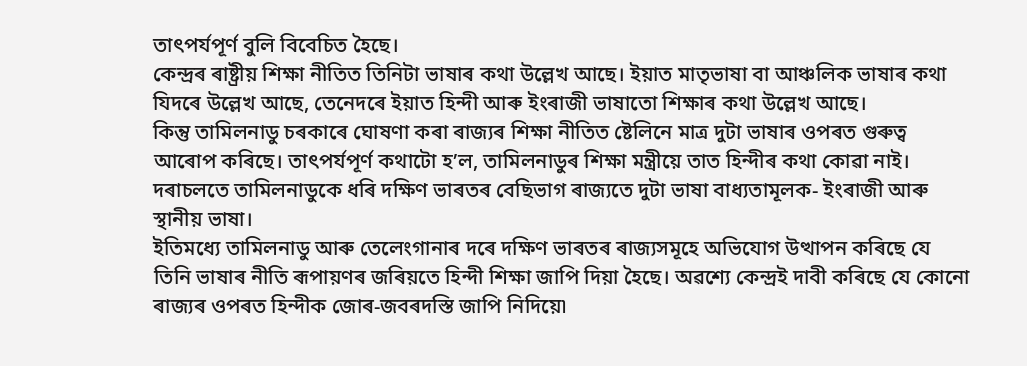তাৎপৰ্যপূৰ্ণ বুলি বিবেচিত হৈছে।
কেন্দ্ৰৰ ৰাষ্ট্ৰীয় শিক্ষা নীতিত তিনিটা ভাষাৰ কথা উল্লেখ আছে। ইয়াত মাতৃভাষা বা আঞ্চলিক ভাষাৰ কথা যিদৰে উল্লেখ আছে, তেনেদৰে ইয়াত হিন্দী আৰু ইংৰাজী ভাষাতো শিক্ষাৰ কথা উল্লেখ আছে।
কিন্তু তামিলনাডু চৰকাৰে ঘোষণা কৰা ৰাজ্যৰ শিক্ষা নীতিত ষ্টেলিনে মাত্ৰ দুটা ভাষাৰ ওপৰত গুৰুত্ব আৰোপ কৰিছে। তাৎপৰ্যপূৰ্ণ কথাটো হ’ল, তামিলনাডুৰ শিক্ষা মন্ত্ৰীয়ে তাত হিন্দীৰ কথা কোৱা নাই। দৰাচলতে তামিলনাডুকে ধৰি দক্ষিণ ভাৰতৰ বেছিভাগ ৰাজ্যতে দুটা ভাষা বাধ্যতামূলক- ইংৰাজী আৰু স্থানীয় ভাষা।
ইতিমধ্যে তামিলনাডু আৰু তেলেংগানাৰ দৰে দক্ষিণ ভাৰতৰ ৰাজ্যসমূহে অভিযোগ উত্থাপন কৰিছে যে তিনি ভাষাৰ নীতি ৰূপায়ণৰ জৰিয়তে হিন্দী শিক্ষা জাপি দিয়া হৈছে। অৱশ্যে কেন্দ্রই দাবী কৰিছে যে কোনো ৰাজ্যৰ ওপৰত হিন্দীক জোৰ-জবৰদস্তি জাপি নিদিয়ে৷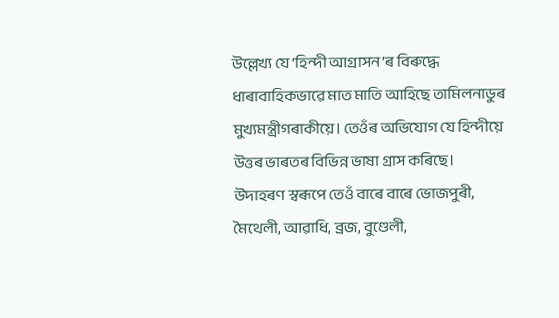উল্লেখ্য যে ‘হিন্দী আগ্ৰাসন’ৰ বিৰুদ্ধে ধাৰাবাহিকভাৱে মাত মাতি আহিছে তামিলনাডুৰ মুখ্যমন্ত্ৰীগৰাকীয়ে। তেওঁৰ অভিযোগ যে হিন্দীয়ে উত্তৰ ভাৰতৰ বিভিন্ন ভাষা গ্ৰাস কৰিছে।
উদাহৰণ স্বৰূপে তেওঁ বাৰে বাৰে ভোজপুৰী, মৈথেলী, আৱাধি, ব্ৰজ, বুণ্ডেলী,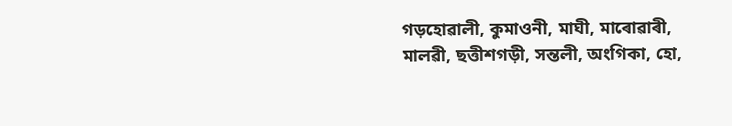গড়হোৱালী, কুমাওনী, মাঘী, মাৰোৱাৰী, মালৱী, ছত্তীশগড়ী, সন্তলী, অংগিকা, হো,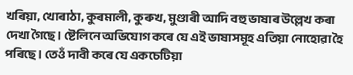খৰিয়া, খোৰাঠা, কুৰমালী, কুৰুখ, মুণ্ডাৰী আদি বহু ভাষাৰ উল্লেখ কৰা দেখা গৈছে। ষ্টেলিনে অভিযোগ কৰে যে এই ভাষাসমূহ এতিয়া নোহোৱা হৈ পৰিছে। তেওঁ দাবী কৰে যে একচেটিয়া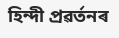হিন্দী প্ৰৱৰ্তনৰ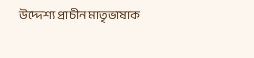উদ্দেশ্য প্ৰাচীন মাতৃভাষাক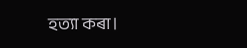হত্যা কৰা।